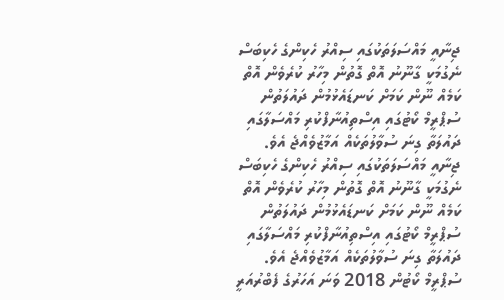ޖިނާއީ މައްސަލަތަކުގައި ސިއްރު ހެކިންގެ ހެކިބަސް ނެގުމަކީ ގާނޫނު އޮތް ގޮތުން މިހާރު ކުރެވެން އޮތް ކަމެއް ނޫން ކަމަށް ކަނޑައެޅުމުން ދައުލަތުން ސުޕްރީމް ކޯޓުގައި އިސްތިއުނާފްކުރި މައްސަލާގައި ދައުލަތާ ގިނަ ސުވާލުތަކެއް އަމާޒުވެއްޖެ އެވެ.
ޖިނާއީ މައްސަލަތަކުގައި ސިއްރު ހެކިންގެ ހެކިބަސް ނެގުމަކީ ގާނޫނު އޮތް ގޮތުން މިހާރު ކުރެވެން އޮތް ކަމެއް ނޫން ކަމަށް ކަނޑައެޅުމުން ދައުލަތުން ސުޕްރީމް ކޯޓުގައި އިސްތިއުނާފްކުރި މައްސަލާގައި ދައުލަތާ ގިނަ ސުވާލުތަކެއް އަމާޒުވެއްޖެ އެވެ.
ސުޕްރީމް ކޯޓުން 2018 ވަނަ އަހަރުގެ ފެބްރުއަރީ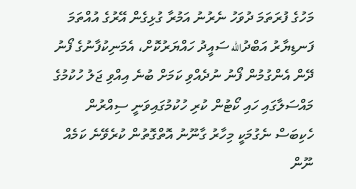މަހުގެ ފުރަތަމަ ދުވަހު ނެރުނު އަމުރާ ގުޅިގެން އޭރުގެ އުއްތަމަ ފަނޑިޔާރު އަބްދުالله ސައީދު ހައްޔަރުކޮށް، އެމަނިކުފާނުގެ ފޯނު ދޭން އެންގުމުން ފޯނު ނުދެއްވި ކަމަށް ބުނެ އިއްވި ޖަލު ހުކުމުގެ މައްސަލާގައި ހައި ކޯޓުން ކުރި ހުކުމުގައިވަނީ ސިއްރުން ހެކިބަސް ނެގުމަކީ މިހާރު ގާނޫނު އޮތްގޮތުން ކުރެވޭނެ ކަމެއް ނޫން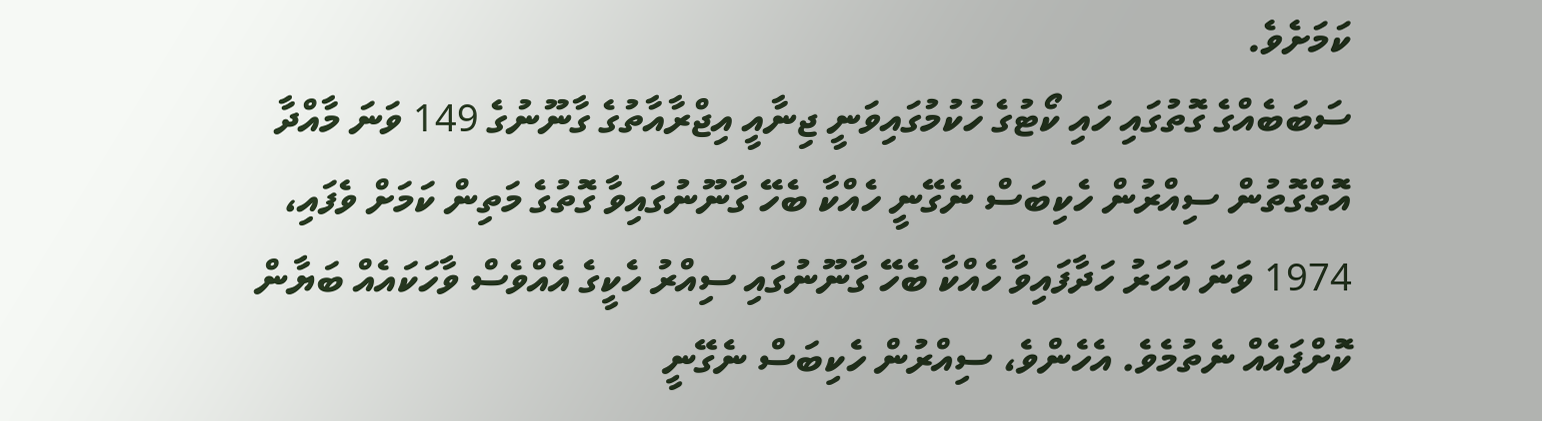ކަމަށެވެ.
ސަބަބެއްގެ ގޮތުގައި ހައި ކޯޓުގެ ހުކުމުގައިވަނީ ޖިނާއީ އިޖްރާއާތުގެ ގާނޫނުގެ 149 ވަނަ މާއްދާ އޮތްގޮތުން ސިއްރުން ހެކިބަސް ނެގޭނީ ހެއްކާ ބެހޭ ގާނޫނުގައިވާ ގޮތުގެ މަތިން ކަމަށް ވެފައި، 1974 ވަނަ އަހަރު ހަދާފައިވާ ހެއްކާ ބެހޭ ގާނޫނުގައި ސިއްރު ހެކީގެ އެއްވެސް ވާހަކައެއް ބަޔާން ކޮށްފައެއް ނެތުމެވެ. އެހެންވެ، ސިއްރުން ހެކިބަސް ނެގޭނީ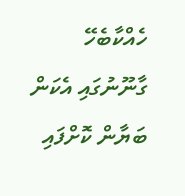ހެއްކާބެހޭ ގާނޫނުގައި އެކަން ބަޔާން ކޮށްފައި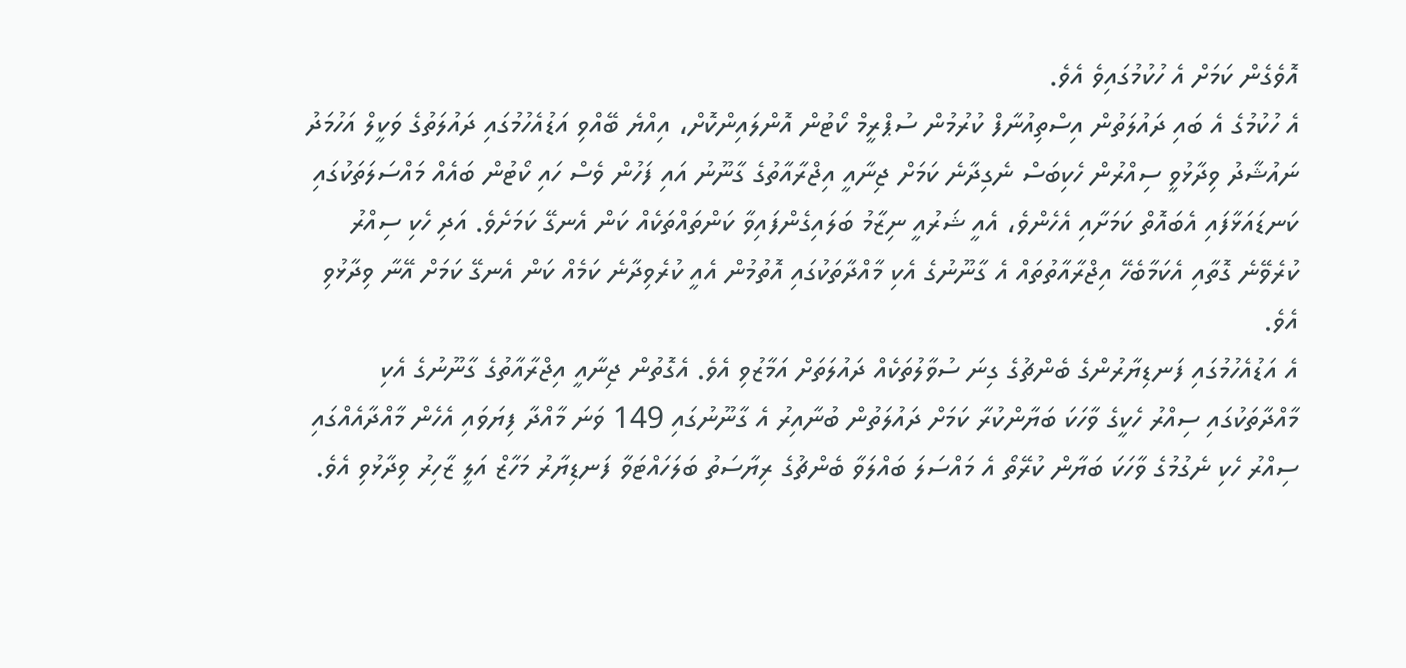އޮވެގެން ކަމަށް އެ ހުކުމުގައިވެ އެވެ.
އެ ހުކުމުގެ އެ ބައި ދައުލަތުން އިސްތިއުނާފް ކުރުމުން ސުޕްރީމް ކޯޓުން އޮންލައިންކޮށް، އިއްޔެ ބޭއްވި އަޑުއެހުމުގައި ދައުލަތުގެ ވަކީލް އަހުމަދު ނައުޝާދު ވިދާޅުވީ ސިއްރުން ހެކިބަސް ނެގިދާނެ ކަމަށް ޖިނާއީ އިޖްރާއާތުގެ ގާނޫނު އައި ފަހުން ވެސް ހައި ކޯޓުން ބައެއް މައްސަލަތަކުގައި ކަނޑައަޅާފައި އެބައޮތް ކަމަށާއި އެހެންވެ، އެއީ ޝަރުއީ ނިޒާމު ބަލައިގެންފައިވާ ކަންތައްތަކެއް ކަން އެނގޭ ކަމަށެވެ. އަދި ހެކި ސިއްރު ކުރެވޭނެ ގޮތާއި އެކަމާބެހޭ އިޖްރާއާތުތައް އެ ގާނޫނުގެ އެކި މާއްދާތަކުގައި އޮތުމުން އެއީ ކުރެވިދާނެ ކަމެއް ކަން އެނގޭ ކަމަށް އޭނާ ވިދާޅުވި އެވެ.
އެ އަޑުއެހުމުގައި ފަނޑިޔާރުންގެ ބެންޗުގެ ގިނަ ސުވާލުތަކެއް ދައުލަތަށް އަމާޒުވި އެވެ. އެގޮތުން ޖިނާއީ އިޖްރާއާތުގެ ގާނޫނުގެ އެކި މާއްދާތަކުގައި ސިއްރު ހެކީގެ ވާހަކަ ބަޔާންކުރާ ކަމަށް ދައުލަތުން ބުނާއިރު އެ ގާނޫނުގައި 149 ވަނަ މާއްދާ ފިޔަވައި އެހެން މާއްދާއެއްގައި ސިއްރު ހެކި ނެގުމުގެ ވާހަކަ ބަޔާން ކުރޭތޯ އެ މައްސަލަ ބައްލަވާ ބެންޗުގެ ރިޔާސަތު ބަލަހައްޓަވާ ފަނޑިޔާރު މަހާޒް އަލީ ޒާހިރު ވިދާޅުވި އެވެ.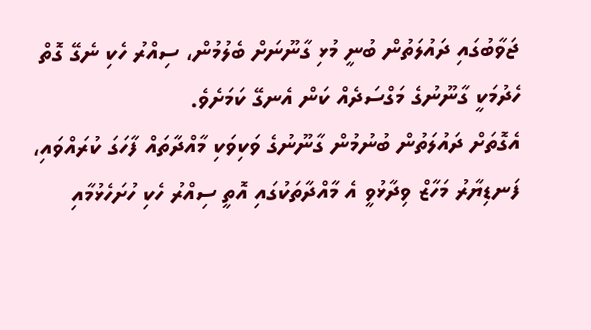ޖަވާބުގައި ދައުލަތުން ބުނީ މުޅި ގާނޫނަށް ބެލުމުން، ސިއްރު ހެކި ނެގޭ ގޮތް ހެދުމަކީ ގާނޫނުގެ މަގްސަދެއް ކަން އެނގޭ ކަމަށެވެ.
އެގޮތަށް ދައުލަތުން ބުނުމުން ގާނޫނުގެ ވަކިވަކި މާއްދާތައް ފާހަގަ ކުރައްވައި، ފަނޑިޔާރު މަހާޒް ވިދާޅުވީ އެ މާއްދާތަކުގައި އޮތީ ސިއްރު ހެކި ހުށަހެޅުމާއި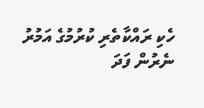ހެކި ރައްކާތެރި ކުރުމުގެ އަމުރު ނެރުން ފަދަ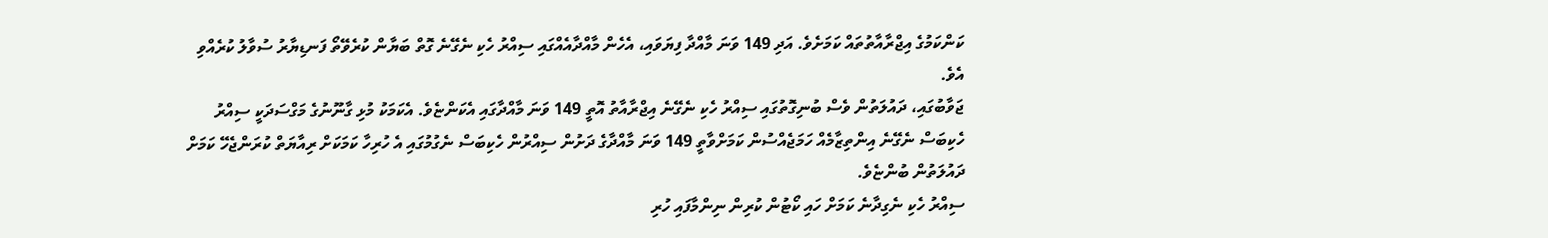ކަންކަމުގެ އިޖްރާއާތުތައް ކަމަށެވެ. އަދި 149 ވަނަ މާއްދާ ފިޔަވައި، އެހެން މާއްދާއެއްގައި ސިއްރު ހެކި ނެގޭނެ ގޮތް ބަޔާން ކުރެވޭތޯ ފަނޑިޔާރު ސުވާލު ކުރެއްވި އެވެ.
ޖަވާބުގައި، ދައުލަތުން ވެސް ބުނިގޮތުގައި ސިއްރު ހެކި ނެގޭނެ އިޖްރާއާތު އޮތީ 149 ވަނަ މާއްދާގައި އެކަންޏެވެ. އެކަމަކު މުޅި ގާނޫނުގެ މަގްސަދަކީ ސިއްރު ހެކިބަސް ނެގޭނެ އިންތިޒާމެއް ހަމަޖެއްސުން ކަމަށްވާތީ 149 ވަނަ މާއްދާގެ ދަށުން ސިއްރުން ހެކިބަސް ނެގުމުގައި އެ ހުރިހާ ކަމަކަށް ރިއާޔަތް ކުރަންޖެހޭ ކަމަށް ދައުލަތުން ބުންޏެވެ.
ސިއްރު ހެކި ނެގިދާނެ ކަމަށް ހައި ކޯޓުން ކުރިން ނިންމާފައި ހުރި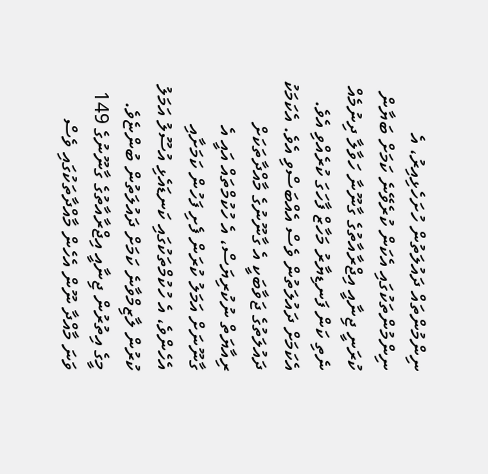ނިންމުންތައް ދައުލަތުން ހުށަހެޅިއިރު، އެ ނިންމުންތަކުގައި އެކަން ކުރެވޭނެ ކަމަށް ބަޔާން ކުރަނީ ޖިނާއީ އިޖްރާއާތުގެ ގާނޫނާ ހަވާލާ ދިނުމެއް ނެތި ކަން ފަނޑިޔާރު މަހާޒް ފާހަގަ ކުރެއްވި އެވެ.
އެކަމަށް ދައުލަތުން ވެސް އެއްބަސްވި އެވެ. އެކަމަކު ދައުލަތުގެ ޖަވާބަކީ އެ ގާނޫނުގެ މާއްދާތަކަށް ރިއާޔަތް ނުކުރިޔަސް، އެ ހުކުމްތައް އައީ އެ ގާނޫނަށް އަމަލު ކުރަން ފެށި ފަހުން ކަމަށާއި އެހެންވެ، އެ ހުކުމްތަކުގައި ކަނޑައެޅި އުސޫލު އަމަލު ކުރުން ލާޒިމްވާނެ ކަމަށް ދައުލަތުން ބުންޏެވެ.
މީގެ އިތުރުން ޖިނާއީ އިޖްރާއާތުގެ ގާނޫނުގެ 149 ވަނަ މާއްދާ ނޫން އެހެން މާއްދާތަކުގައި ވެސް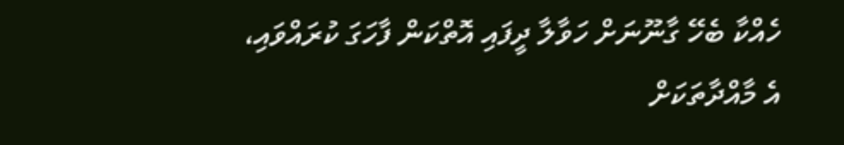ހެއްކާ ބެހޭ ގާނޫނަށް ހަވާލާ ދީފައި އޮތްކަން ފާހަގަ ކުރައްވައި، އެ މާއްދާތަކަށް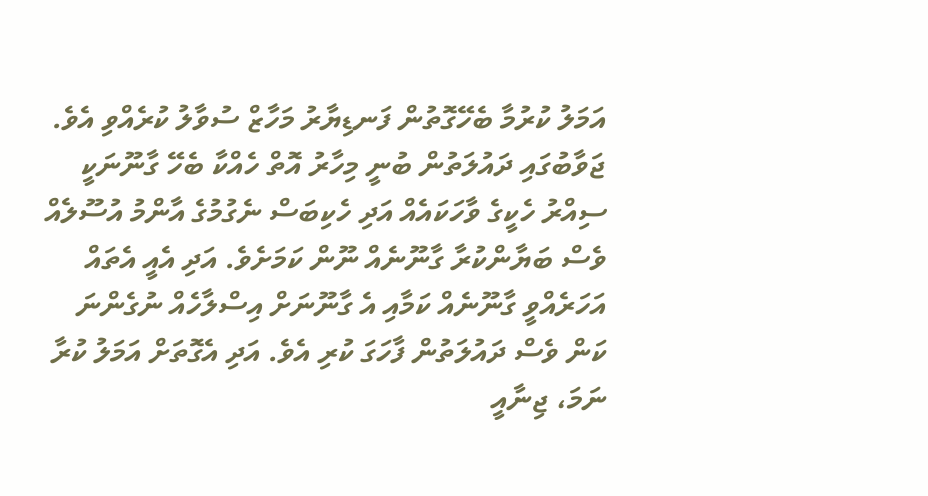އަމަލު ކުރުމާ ބެހޭގޮތުން ފަނޑިޔާރު މަހާޒް ސުވާލު ކުރެއްވި އެވެ.
ޖަވާބުގައި ދައުލަތުން ބުނީ މިހާރު އޮތް ހެއްކާ ބެހޭ ގާނޫނަކީ ސިއްރު ހެކީގެ ވާހަކައެއް އަދި ހެކިބަސް ނެގުމުގެ އާންމު އުސޫލެއް ވެސް ބަޔާންކުރާ ގާނޫނެއް ނޫން ކަމަށެވެ. އަދި އެއީ އެތައް އަހަރެއްވީ ގާނޫނެއް ކަމާއި އެ ގާނޫނަށް އިސްލާހެއް ނުގެންނަ ކަން ވެސް ދައުލަތުން ފާހަގަ ކުރި އެވެ. އަދި އެގޮތަށް އަމަލު ކުރާ ނަމަ، ޖިނާއީ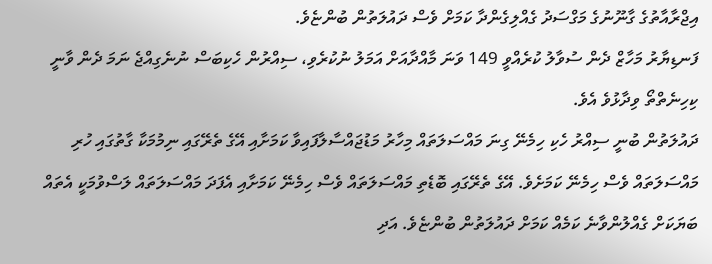އިޖްރާއާތުގެ ގާނޫނުގެ މަގްސަދު ގެއްލިގެންދާ ކަމަށް ވެސް ދައުލަތުން ބުންޏެވެ.
ފަނޑިޔާރު މަހާޒް ދެން ސުވާލު ކުރެއްވީ 149 ވަނަ މާއްދާއަށް އަމަލު ނުކުރެވި، ސިއްރުން ހެކިބަސް ނުނެގިއްޖެ ނަމަ ދެން ވާނީ ކިހިނެތްތޯ ވިދާޅުވެ އެވެ.
ދައުލަތުން ބުނީ ސިއްރު ހެކި ހިމެނޭ ގިނަ މައްސަލަތައް މިހާރު މަޑުޖައްސާލާފައިވާ ކަމަށާއި އޭގެ ތެރޭގައި ނިމުމަކާ ގާތުގައި ހުރި މައްސަލަތައް ވެސް ހިމެނޭ ކަމަށެވެ. އޭގެ ތެރޭގައި ބޮޑެތި މައްސަލަތައް ވެސް ހިމެނޭ ކަމަށާއި އެފަދަ މައްސަލަތައް ލަސްވުމަކީ އެތައް ބަޔަކަށް ގެއްލުންވާނެ ކަމެއް ކަމަށް ދައުލަތުން ބުންޏެވެ. އަދި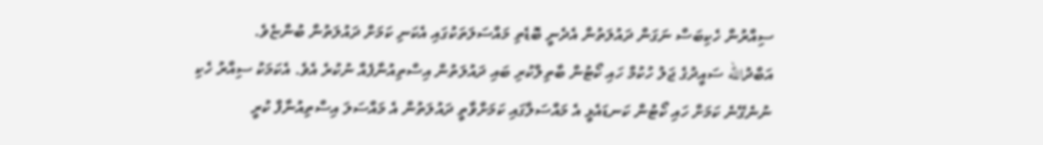ސިއްރުން ހެކިބަސް ނަގަން ދައުލަތުން އެދެނީ ބޮޑެތި މައްސަލަތަކުގައި އެކަނި ކަމަށް ދައުލަތުން ބުންޏެވެ.
އަބްދުالله ސައީދުގެ ޖަލު ހުކުމް ހައި ކޯޓުން ބާތިލްކުރި ބައި ދައުލަތުން އިސްތިއުނާފެއް ނުކުރެ އެވެ. އެކަމަކު ސިއްރު ހެކި ނުނެގޭނެ ކަމަށް ހައި ކޯޓުން ކަނޑައެޅީ އެ މައްސަލާގައި ކަމަށްވާތީ ދައުލަތުން އެ މައްސަލަ އިސްތިއުނާފް ކުރީ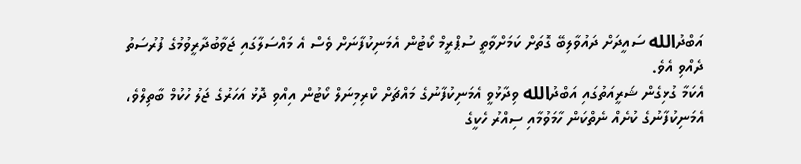އަބްދުالله ސައީދަށް ދައުވާލިބޭ ގޮތަށް ކަމަށްވާތީ ސުޕްރީމް ކޯޓުން އެމަނިކުފާނަށް ވެސް އެ މައްސަލާގައި ޖަވާބުދާރީވުމުގެ ފުރުސަތު ދެއްވި އެވެ.
އެކަމާ ގުޅިގެން ޝަރީއަތުގައި އަބްދުالله ވިދާޅުވީ އެމަނިކުފާނުގެ މައްޗަށް ކްރިމިނަލް ކޯޓުން އިއްވި ދޮޅު އަހަރުގެ ޖަލު ހުކުމް ބާތިލްވެ، އެމަނިކުފާނުގެ ކުށެއް ނެތްކަން ހާމަވުމާއި ސިއްރު ހެކީގެ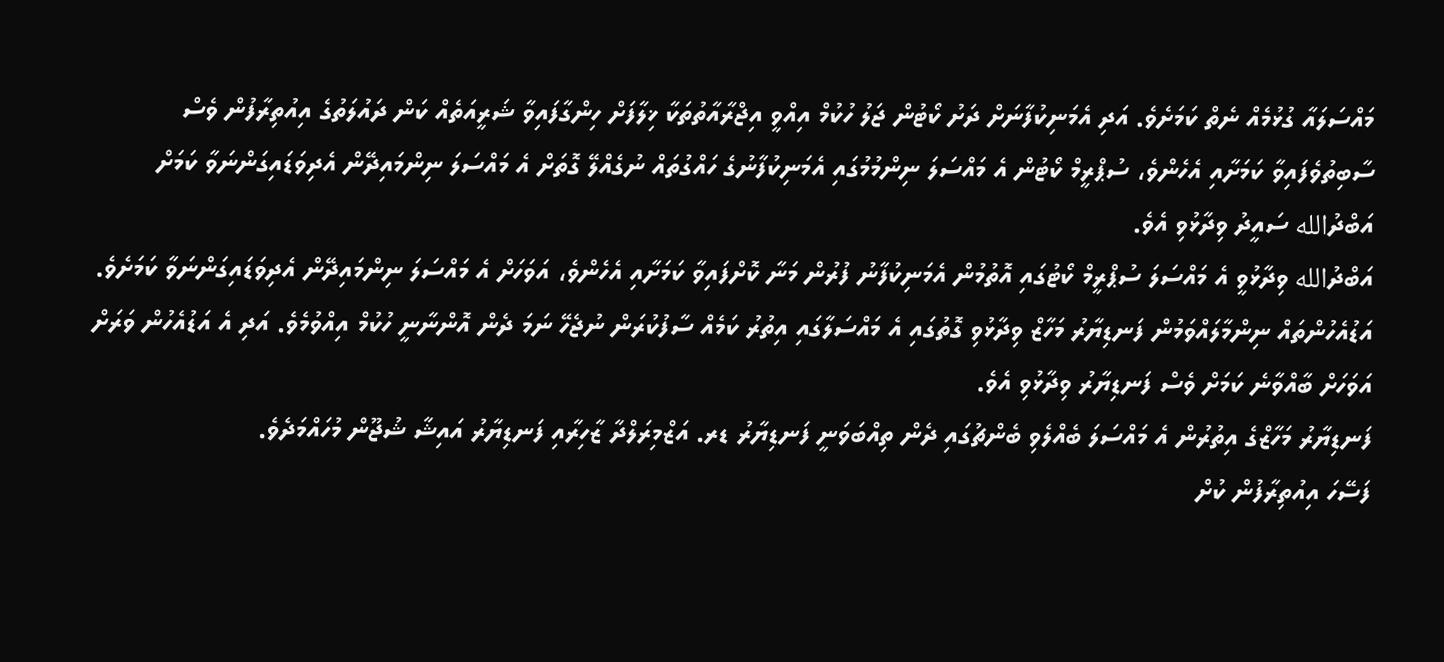މައްސަލައާ ގުޅުމެއް ނެތް ކަމަށެވެ. އަދި އެމަނިކުފާނަށް ދަށު ކޯޓުން ޖަލު ހުކުމް އިއްވީ އިޖްރާއާތުތަކާ ޚިލާފަށް ހިންގާފައިވާ ޝަރީއަތެއް ކަން ދައުލަތުގެ އިއުތިރާފުން ވެސް ސާބިތުވެފައިވާ ކަމަށާއި އެހެންވެ، ސުޕްރީމް ކޯޓުން އެ މައްސަލަ ނިންމުމުގައި އެމަނިކުފާނުގެ ހައްގުތައް ނުގެއްލޭ ގޮތަށް އެ މައްސަލަ ނިންމައިދޭން އެދިވަޑައިގަންނަވާ ކަމަށް އަބްދުالله ސައީދު ވިދާޅުވި އެވެ.
އަބްދުالله ވިދާޅުވީ އެ މައްސަލަ ސުޕްރީމް ކޯޓުގައި އޮތުމުން އެމަނިކުފާނު ފުރުން މަނާ ކޮށްފައިވާ ކަމަށާއި އެހެންވެ، އަވަހަށް އެ މައްސަލަ ނިންމައިދޭން އެދިވަޑައިގަންނަވާ ކަމަށެވެ.
އަޑުއެހުންތައް ނިންމާލައްވަމުން ފަނޑިޔާރު މަހާޒް ވިދާޅުވި ގޮތުގައި އެ މައްސަލާގައި އިތުރު ކަމެއް ސާފުކުރަން ނުޖެހޭ ނަމަ ދެން އޮންނާނީ ހުކުމް އިއްވުމެވެ. އަދި އެ އަޑުއެހުން ވަރަށް އަވަހަށް ބާއްވާނެ ކަމަށް ވެސް ފަނޑިޔާރު ވިދާޅުވި އެވެ.
ފަނޑިޔާރު މަހާޒްގެ އިތުރުން އެ މައްސަލަ ބެއްލެވި ބެންޗުގައި ދެން ތިއްބަވަނީ ފަނޑިޔާރު ޑރ. އަޒްމިރަލްދާ ޒާހިރާއި ފަނޑިޔާރު އައިޝާ ޝުޖޫން މުހައްމަދެވެ.
ފަސޭހަ އިއުތިރާފުން ކުށް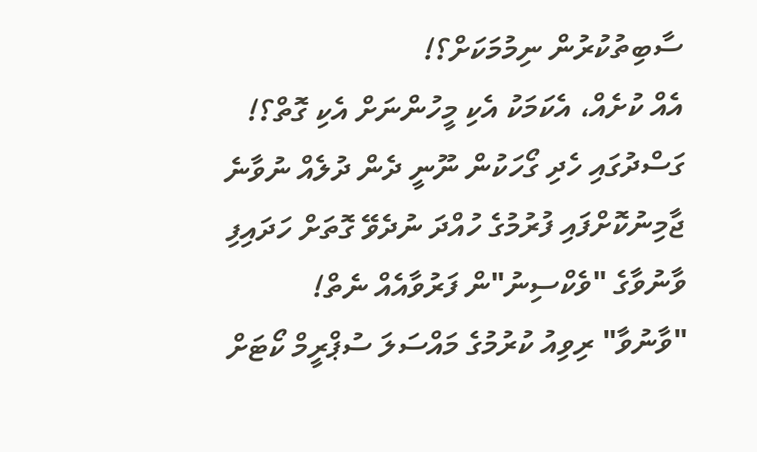ސާބިތުކުރުން ނިމުމަކަށް؟!
އެއް ކުށެއް، އެކަމަކު އެކި މީހުންނަށް އެކި ގޮތް؟!
ގަސްދުގައި ހެދި ގޯހަކުން ނޫނީ ދެން ދުލެއް ނުވާނެ
ޖާމިނުކޮށްފައި ފުރުމުގެ ހުއްދަ ނުދެވޭ ގޮތަށް ހަދައިފި
ވާނުވާގެ "ވެކްސިނު"ން ފަރުވާއެއް ނެތް!
"ވާނުވާ" ރިވިއު ކުރުމުގެ މައްސަލަ ސުޕްރީމް ކޯޓަށް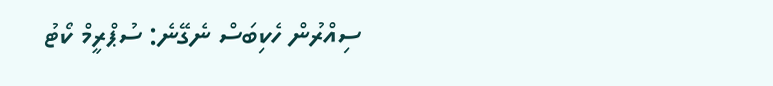ސިއްރުން ހެކިބަސް ނެގޭނެ: ސުޕްރީމް ކޯޓު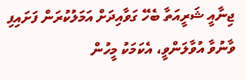ޖިނާއީ ޝަރީއަތާ ބެހޭ ގަވާއިދަށް އަމަލުކުރަން ފަށައިފި
ވާނުވާ އުވާލަންވީ، އެކަމަކު މީހުން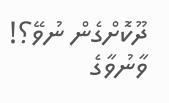ދޫކޮށްގެން ނުވޭ؟!
ވާނުވާގެ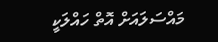މައްސަލައަށް އޮތް ހައްލަކީ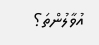އުވާލުންތަ؟